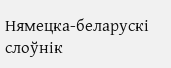Нямецка-беларускі слоўнік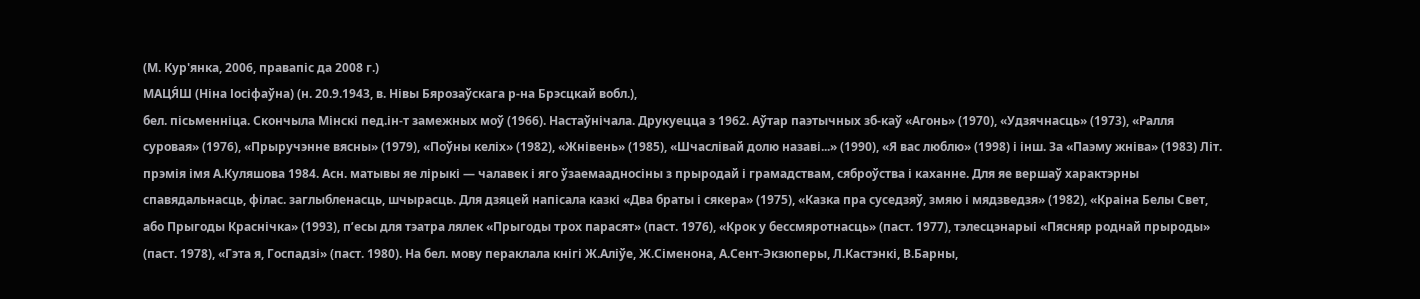(М. Кур'янка, 2006, правапіс да 2008 г.)
МАЦЯ́Ш (Ніна Іосіфаўна) (н. 20.9.1943, в. Нівы Бярозаўскага р-на Брэсцкай вобл.),
бел. пісьменніца. Скончыла Мінскі пед.ін-т замежных моў (1966). Настаўнічала. Друкуецца з 1962. Аўтар паэтычных зб-каў «Агонь» (1970), «Удзячнасць» (1973), «Ралля суровая» (1976), «Прыручэнне вясны» (1979), «Поўны келіх» (1982), «Жнівень» (1985), «Шчаслівай долю назаві...» (1990), «Я вас люблю» (1998) і інш. За «Паэму жніва» (1983) Літ. прэмія імя А.Куляшова 1984. Асн. матывы яе лірыкі — чалавек і яго ўзаемаадносіны з прыродай і грамадствам, сяброўства і каханне. Для яе вершаў характэрны спавядальнасць, філас. заглыбленасць, шчырасць. Для дзяцей напісала казкі «Два браты і сякера» (1975), «Казка пра суседзяў, змяю і мядзведзя» (1982), «Краіна Белы Свет, або Прыгоды Краснічка» (1993), п’есы для тэатра лялек «Прыгоды трох парасят» (паст. 1976), «Крок у бессмяротнасць» (паст. 1977), тэлесцэнарыі «Пясняр роднай прыроды» (паст. 1978), «Гэта я, Госпадзі» (паст. 1980). На бел. мову пераклала кнігі Ж.Аліўе, Ж.Сіменона, А.Сент-Экзюперы, Л.Кастэнкі, В.Барны,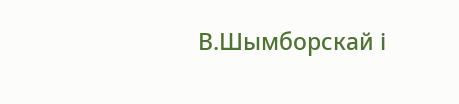В.Шымборскай і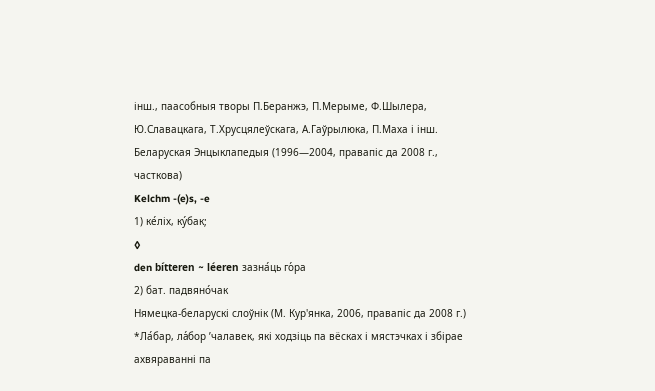інш., паасобныя творы П.Беранжэ, П.Мерыме, Ф.Шылера, Ю.Славацкага, Т.Хрусцялеўскага, А.Гаўрылюка, П.Маха і інш.
Беларуская Энцыклапедыя (1996—2004, правапіс да 2008 г., часткова)
Kelchm -(e)s, -e
1) ке́ліх, ку́бак;
◊
den bítteren ~ léeren зазна́ць го́ра
2) бат. падвяно́чак
Нямецка-беларускі слоўнік (М. Кур'янка, 2006, правапіс да 2008 г.)
*Ла́бар, ла́бор ’чалавек, які ходзіць па вёсках і мястэчках і збірае ахвяраванні па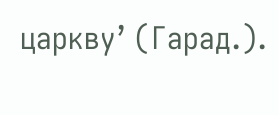царкву’ (Гарад.).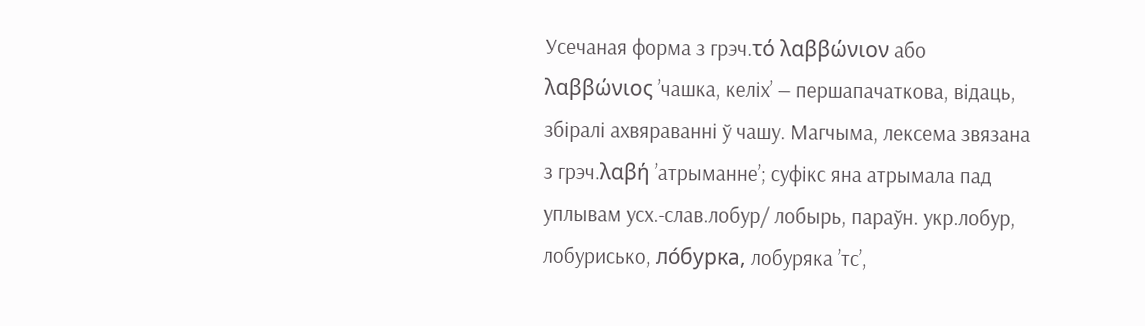Усечаная форма з грэч.τό λαββώνιον або λαββώνιος ’чашка, келіх’ — першапачаткова, відаць, збіралі ахвяраванні ў чашу. Магчыма, лексема звязана з грэч.λαβή ’атрыманне’; суфікс яна атрымала пад уплывам усх.-слав.лобур/ лобырь, параўн. укр.лобур, лобурисько, ло́бурка, лобуряка ’тс’,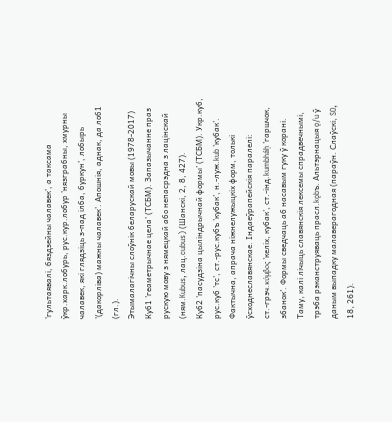’гультаявалі, бяздзейны чалавек’, а таксама ўкр.харк.лобурь, рус.кур.лобур ’нязграбны, хмурны чалавек, які глядзіць з-пад ілба, буркун’, лобырь ’(дакорліва) мажны чалавек’. Апошнія, аднак, да лоб1 (гл.).
Этымалагічны слоўнік беларускай мовы (1978-2017)
Куб1 ’геаметрычнае цела’ (ТСБМ). Запазычанне праз рускую мову з нямецкай або непасрэдна з лацінскай (ням.Kubus, лац.cubus) (Шанскі, 2, 8, 427).
Куб2 ’пасудзіна цыліндрычнай формы’ (ТСБМ). Укр.куб, рус.куб ’тс’, ст.-рус.кубъ ’кубак’, н.-луж.kub ’кубак’. Фактычна, апрача ніжнелужыцкіх форм, толькі ўсходнеславянскае. Індаеўрапейскія паралелі: ст.-грэч.κύμβος ’келіх, кубак’, ст.-інд.kumbháḥ ’гаршчок, збанок’. Формы сведчаць аб насавым гуку ў корані. Таму, калі лічыць славянскія лексемы спрадвечнымі, трэба рэканструяваць прасл.kǫbъ. Альтэрнацыя ǫ/u ў даным выпадку малаверагодная (параўн. Слаўскі, SO, 18, 261).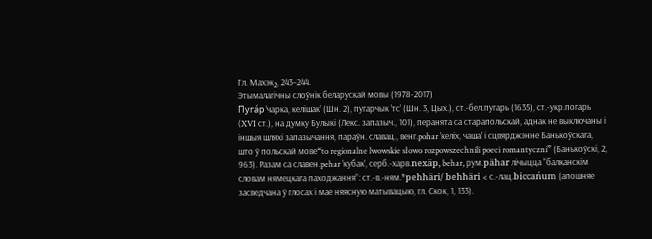Гл. Махэк₂, 243–244.
Этымалагічны слоўнік беларускай мовы (1978-2017)
Пуга́р ’чарка, келішак’ (Шн. 2), пугарчык ’тс’ (Шн. 3, Цых.), ст.-бел.пугарь (1635), ст.-укр.погарь (XVI ст.), на думку Булыкі (Лекс. запазыч., 101), перанята са старапольскай, аднак не выключаны і іншыя шляхі запазычання, параўн. славац., венг.pohar ’келіх, чаша’ і сцвярджэнне Банькоўскага, што ў польскай мове“to regionalne lwowskie słowo rozpowszechnili poeci romantyczni” (Банькоўскі, 2, 963). Разам са славен.pehar ’кубак’, серб.-харв.nexäp, behar, рум.pähar лічыцца “балканскім словам нямецкага паходжання”: ст.-в.-ням.*pehhäri/ behhäri < с.-лац.biccańum (апошняе засведчана ў глосах і мае няясную матывацыю, гл. Скок, 1, 133).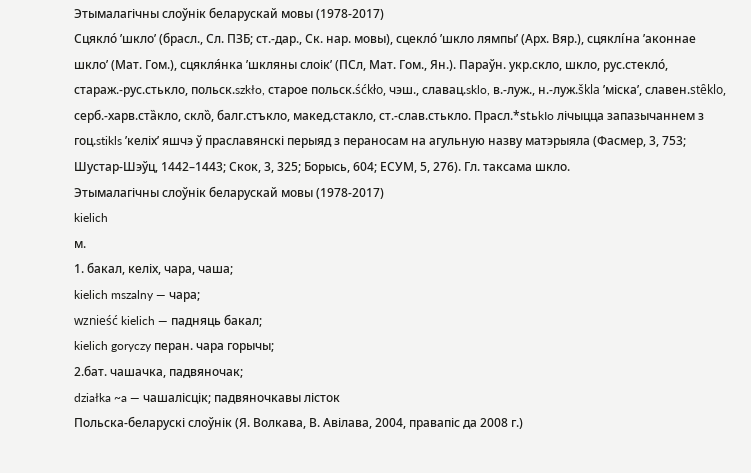Этымалагічны слоўнік беларускай мовы (1978-2017)
Сцякло́ ’шкло’ (брасл., Сл. ПЗБ; ст.-дар., Ск. нар. мовы), сцекло́ ’шкло лямпы’ (Арх. Вяр.), сцяклі́на ’аконнае шкло’ (Мат. Гом.), сцякля́нка ’шкляны слоік’ (ПСл, Мат. Гом., Ян.). Параўн. укр.скло, шкло, рус.стекло́, стараж.-рус.стькло, польск.szkło, старое польск.śćkło, чэш., славац.sklo, в.-луж., н.-луж.škla ’міска’, славен.stȇklo, серб.-харв.ста̏кло, скло̏, балг.стъкло, макед.стакло, ст.-слав.стькло. Прасл.*stьkIo лічыцца запазычаннем з гоц.stikls ’келіх’ яшчэ ў праславянскі перыяд з пераносам на агульную назву матэрыяла (Фасмер, 3, 753; Шустар-Шэўц, 1442–1443; Скок, 3, 325; Борысь, 604; ЕСУМ, 5, 276). Гл. таксама шкло.
Этымалагічны слоўнік беларускай мовы (1978-2017)
kielich
м.
1. бакал, келіх, чара, чаша;
kielich mszalny — чара;
wznieść kielich — падняць бакал;
kielich goryczy перан. чара горычы;
2.бат. чашачка, падвяночак;
działka ~a — чашалісцік; падвяночкавы лісток
Польска-беларускі слоўнік (Я. Волкава, В. Авілава, 2004, правапіс да 2008 г.)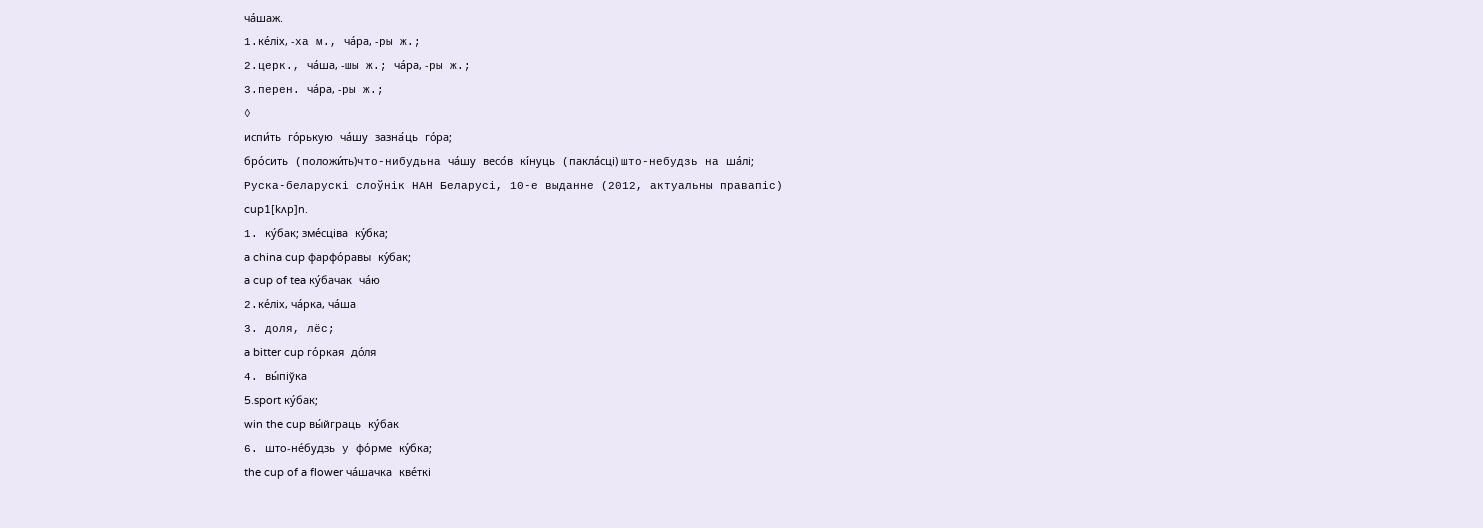ча́шаж.
1.ке́ліх, -ха м., ча́ра, -ры ж.;
2.церк., ча́ша, -шы ж.; ча́ра, -ры ж.;
3.перен. ча́ра, -ры ж.;
◊
испи́ть го́рькую ча́шу зазна́ць го́ра;
бро́сить (положи́ть)что-нибудьна ча́шу весо́в кі́нуць (пакла́сці) што-небудзь на ша́лі;
Руска-беларускі слоўнік НАН Беларусі, 10-е выданне (2012, актуальны правапіс)
cup1[kʌp]n.
1. ку́бак; зме́сціва ку́бка;
a china cup фарфо́равы ку́бак;
a cup of tea ку́бачак ча́ю
2.ке́ліх, ча́рка, ча́ша
3. доля, лёс;
a bitter cup го́ркая до́ля
4. вы́піўка
5.sport ку́бак;
win the cup вы́йграць ку́бак
6. што-не́будзь у фо́рме ку́бка;
the cup of a flower ча́шачка кве́ткі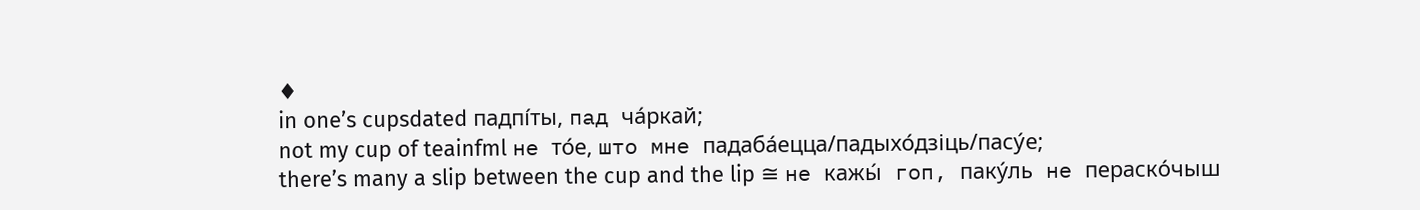♦
in one’s cupsdated падпі́ты, пад ча́ркай;
not my cup of teainfml не то́е, што мне падаба́ецца/падыхо́дзіць/пасу́е;
there’s many a slip between the cup and the lip ≅ не кажы́ гоп, паку́ль не пераско́чыш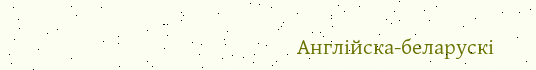Англійска-беларускі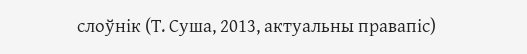слоўнік (Т. Суша, 2013, актуальны правапіс)